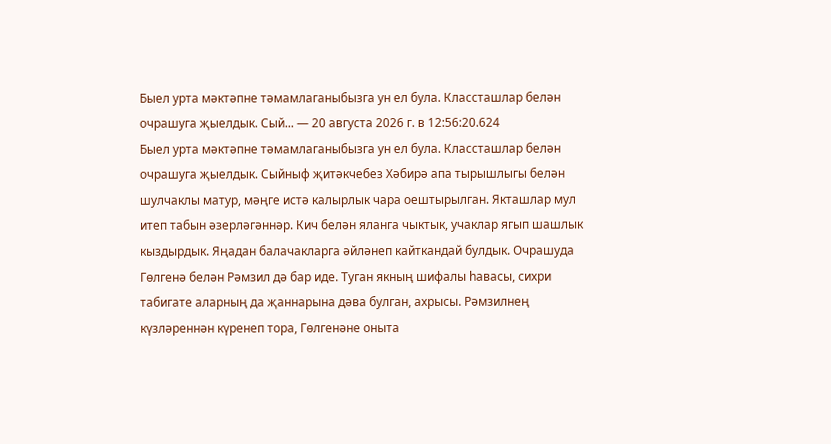Быел урта мәктәпне тәмамлаганыбызга ун ел була. Классташлар белән очрашуга җыелдык. Сый... — 20 августа 2026 г. в 12:56:20.624
Быел урта мәктәпне тәмамлаганыбызга ун ел була. Классташлар белән очрашуга җыелдык. Сыйныф җитәкчебез Хәбирә апа тырышлыгы белән шулчаклы матур, мәңге истә калырлык чара оештырылган. Якташлар мул итеп табын әзерләгәннәр. Кич белән яланга чыктык, учаклар ягып шашлык кыздырдык. Яңадан балачакларга әйләнеп кайткандай булдык. Очрашуда Гөлгенә белән Рәмзил дә бар иде. Туган якның шифалы һавасы, сихри табигате аларның да җаннарына дәва булган, ахрысы. Рәмзилнең күзләреннән күренеп тора, Гөлгенәне оныта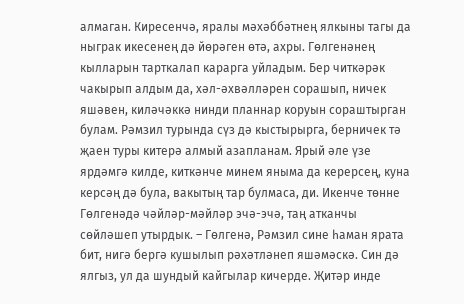алмаган. Киресенчә, яралы мәхәббәтнең ялкыны тагы да ныграк икесенең дә йөрәген өтә, ахры. Гөлгенәнең кылларын тарткалап карарга уйладым. Бер читкәрәк чакырып алдым да, хәл-әхвәлләрен сорашып, ничек яшәвен, киләчәккә нинди планнар коруын сораштырган булам. Рәмзил турында сүз дә кыстырырга, берничек тә җаен туры китерә алмый азапланам. Ярый әле үзе ярдәмгә килде, киткәнче минем яныма да керерсең, куна керсәң дә була, вакытың тар булмаса, ди. Икенче төнне Гөлгенәдә чәйләр-мәйләр эчә-эчә, таң атканчы сөйләшеп утырдык. – Гөлгенә, Рәмзил сине һаман ярата бит, нигә бергә кушылып рәхәтләнеп яшәмәскә. Син дә ялгыз, ул да шундый кайгылар кичерде. Җитәр инде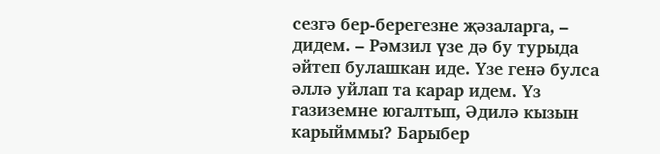сезгә бер-берегезне җәзаларга, – дидем. – Рәмзил үзе дә бу турыда әйтеп булашкан иде. Үзе генә булса әллә уйлап та карар идем. Үз газиземне югалтып, Әдилә кызын карыйммы? Барыбер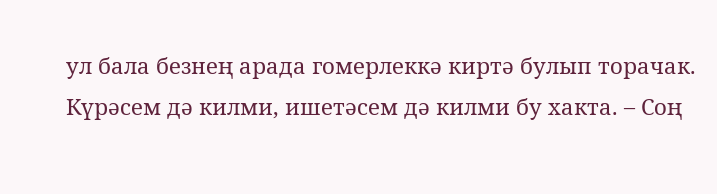ул бала безнең арада гомерлеккә киртә булып торачак. Күрәсем дә килми, ишетәсем дә килми бу хакта. – Соң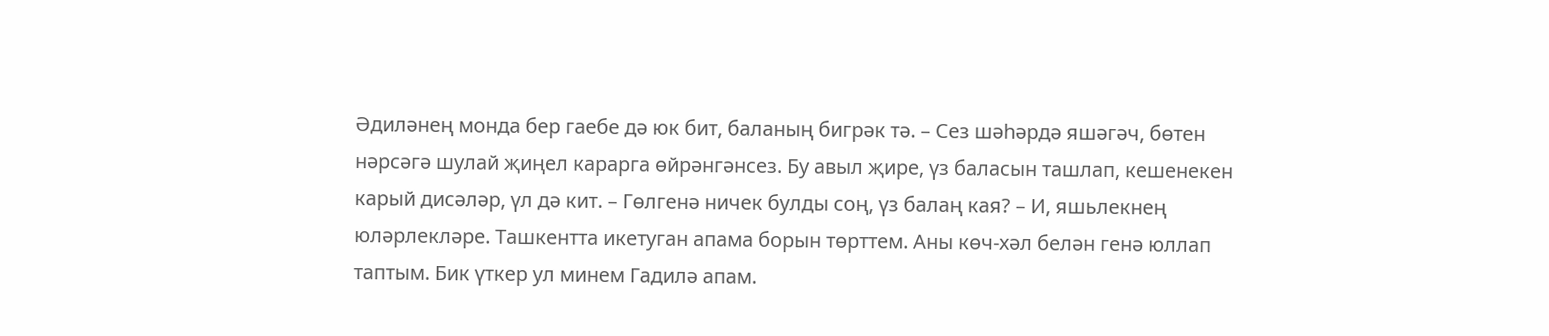Әдиләнең монда бер гаебе дә юк бит, баланың бигрәк тә. – Сез шәһәрдә яшәгәч, бөтен нәрсәгә шулай җиңел карарга өйрәнгәнсез. Бу авыл җире, үз баласын ташлап, кешенекен карый дисәләр, үл дә кит. – Гөлгенә ничек булды соң, үз балаң кая? – И, яшьлекнең юләрлекләре. Ташкентта икетуган апама борын төрттем. Аны көч-хәл белән генә юллап таптым. Бик үткер ул минем Гадилә апам.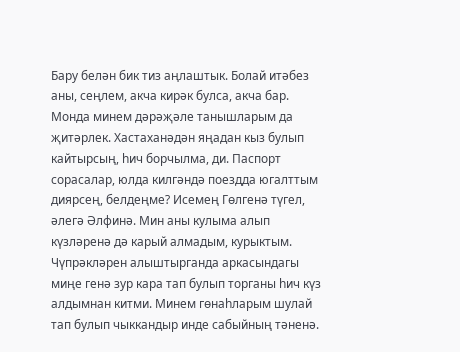Бару белән бик тиз аңлаштык. Болай итәбез аны, сеңлем, акча кирәк булса, акча бар. Монда минем дәрәҗәле танышларым да җитәрлек. Хастаханәдән яңадан кыз булып кайтырсың, һич борчылма, ди. Паспорт сорасалар, юлда килгәндә поездда югалттым диярсең, белдеңме? Исемең Гөлгенә түгел, әлегә Әлфинә. Мин аны кулыма алып күзләренә дә карый алмадым, курыктым. Чүпрәкләрен алыштырганда аркасындагы миңе генә зур кара тап булып торганы һич күз алдымнан китми. Минем гөнаһларым шулай тап булып чыккандыр инде сабыйның тәненә.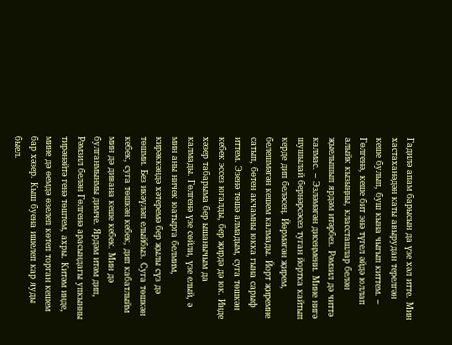Гадилә апам барысын да үзе хәл итте. Мин хастаханәдән каты авырудан терелгән кеше булып, буш кына чыгып киттем. – Гөлгенә, кеше бит энә түгел әйдә юллап алыйк кызыңны, классташлар белән җыелышып ярдәм итәрбез. Рәмзил дә читтә калмас. – Эзләмәгән дисеңмени. Мине нигә шушылай бернәрсәсез туган йортка кайтып керде дип беләсең. Йөрмәгән җирем, белешмәгән кешем калмады. Йорт җиремне сатып, бөтен акчамны юкка гына сарыф иттем. Эзенә төшә алмадым, суга төшкән кебек эссез югалды, бер җирдә дә юк. Инде хәзер табарыма бер ышанычым да калмады. Гөлгенә үзе сөйли, үзе елый, ә мин аны ничек юатырга белмим, кирәккәндә хәтеремә бер җылы сүз дә төшми. Без икәүләп елыйбыз. Суга төшкән кебек, суга төшкән кебек, дип кабатлыйм мин дә дивана кеше кебек. Мин дә булганмынмы димче. Ярдәм итәм дип, Рәмзил белән Гөлгенә арасындагы упкынны тирәнәйтә генә төштем, ахры. Китәм инде, мине дә өемдә өзелеп көтеп торган кешем бар хәзер. Кыш буена ишелеп кар яуды быел.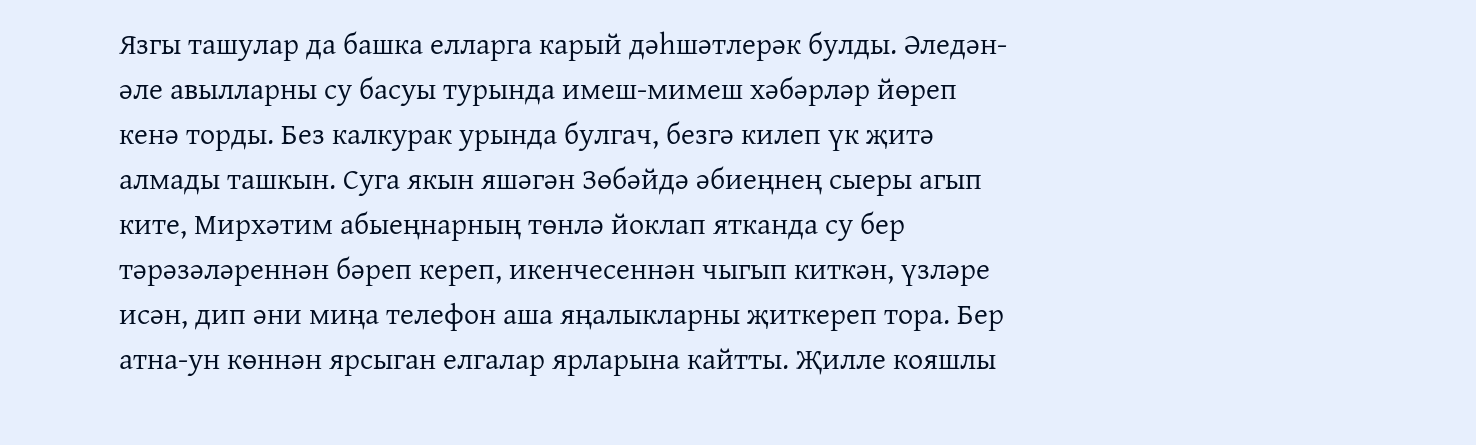Язгы ташулар да башка елларга карый дәһшәтлерәк булды. Әледән-әле авылларны су басуы турында имеш-мимеш хәбәрләр йөреп кенә торды. Без калкурак урында булгач, безгә килеп үк җитә алмады ташкын. Суга якын яшәгән Зөбәйдә әбиеңнең сыеры агып ките, Мирхәтим абыеңнарның төнлә йоклап ятканда су бер тәрәзәләреннән бәреп кереп, икенчесеннән чыгып киткән, үзләре исән, дип әни миңа телефон аша яңалыкларны җиткереп тора. Бер атна-ун көннән ярсыган елгалар ярларына кайтты. Җилле кояшлы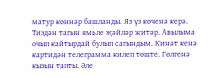матур көннәр башланды. Яз үз көченә керә. Тиздән тагын ямьле җәйләр житәр. Авылыма очып кайтырдай булып сагындым. Кинәт кенә картидән телеграмма килеп төште. Гөлгенә кызын тапты. Әле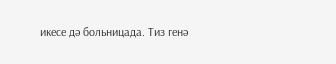икесе дә больницада. Тиз генә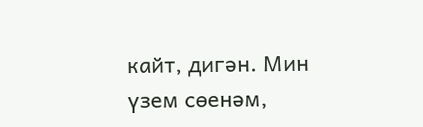кайт, дигән. Мин үзем сөенәм,